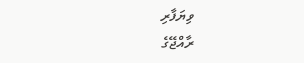ވިޔަފާރި
ރާއްޖޭގެ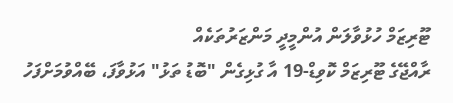ޓޫރިޒަމް ހުޅުވާލަން އުންމީދީ މަންޒަރުތަކެއް
ރާއްޖޭގެ ޓޫރިޒަމް ކޮވިޑް-19 އާ ގުޅިގެން "ބޮޑު ތަޅު" އަޅުވާފަ، ބޭއްވުމަށްފަހު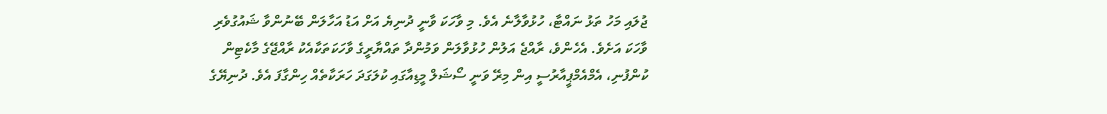ޖުލައި މަހު ތަޅު ނައްޓާ، ހުޅުވާލާނެ އެވެ. މި ވާހަކަ ވާނީ ދުނިޔެ އަށް އަޑު އަހާލަން ބޭނުންވާ ޝައުގުވެރި ވާހަކަ އަށެވެ. އެހެންވެ، ރާއްޖެ އަލުން ހުޅުވާލަން ވަމުންދާ ތައްޔާރީގެ ވާހަކަތަކާއެކު ރާއްޖޭގެ މާކެޓިން ކުންފުނި، އެމްއެމްޕީއާރުސީ އިން މިރޭ ވަނީ ސޯޝަލް މީޑިއާގައި ކުލަގަދަ ހަރަކާތެއް ހިންގާފަ އެވެ. ދުނިޔޭގެ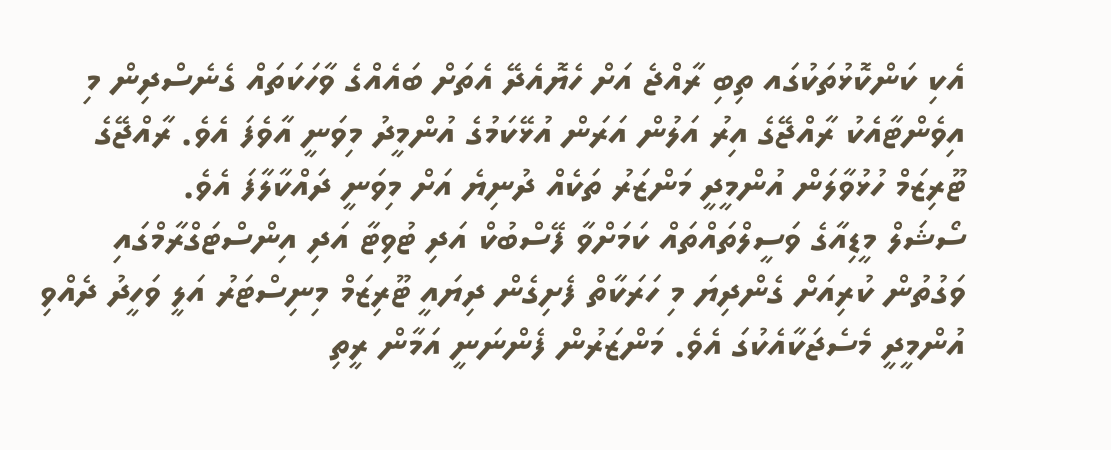އެކި ކަންކޮޅުތަކުގައ ތިބި ރާއްޖެ އަށް ހެޔޮއެދޭ އެތަށް ބައެއްގެ ވާހަކަތައް ގެނެސްދިން މި އިވެންޓާއެކު ރާއްޖޭގެ އިރު އަލުން އަރަން އުޅޭކަމުގެ އުންމީދު މިވަނީ އާވެފަ އެވެ. ރާއްޖޭގެ ޓޫރިޒަމް ހުޅުވާލަން އުންމީދީ މަންޒަރު ތަކެއް ދުނިޔެ އަށް މިވަނީ ދައްކާލާފަ އެވެ.
ސޯޝަލް މީޑިއާގެ ވަސީލްތައްތައް ކަމަށްވާ ފޭސްބުކް އަދި ޓުވިޓާ އަދި އިންސްޓަގްރާމްގައި ވަގުތުން ކުރިއަށް ގެންދިޔަ މި ހަރަކާތް ފެށިގެން ދިޔައީ ޓޫރިޒަމް މިނިސްޓަރު އަލީ ވަހީދު ދެއްވި އުންމީދީ މެސެޖަކާއެކުގަ އެވެ. މަންޒަރުން ފެންނަނީ އަމާން ރީތި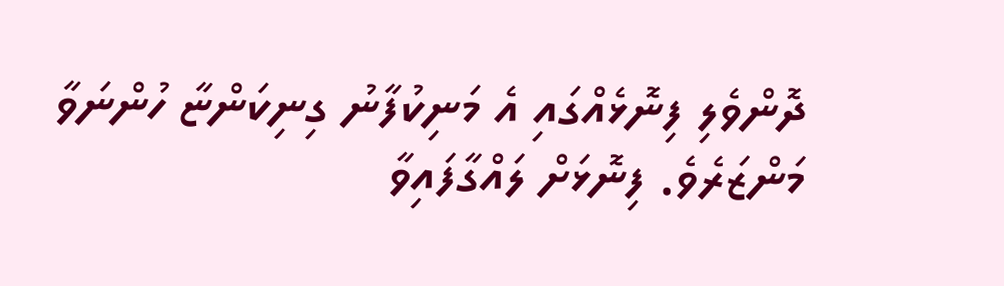ދޮންވެލި ފިނޮޅެއްގައި އެ މަނިކުފާނު ގިނިކަންޏާ ހުންނަވާ މަންޒަރެވެ. ފިނޮޅަށް ލައްގާފައިވާ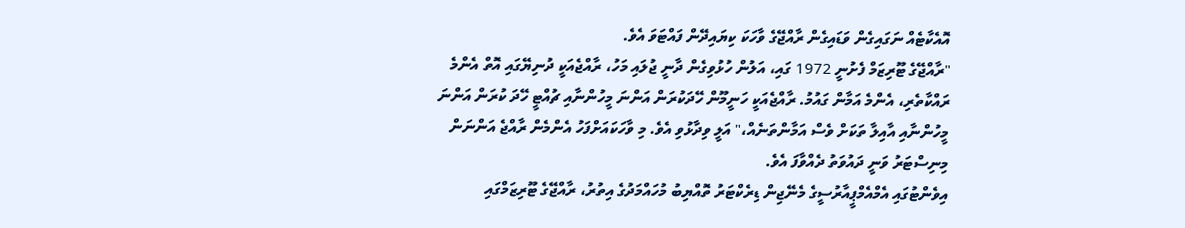އޮއެކާޓެއް ނަގައިގެން ވަޑައިގެން ރާއްޖޭގެ ވާހަކަ ކިޔައިދޭން ފައްޓަވަ އެވެ.
"ރާއްޖޭގެ ޓޫރިޒަމް ފެށުނީ 1972 ގައި، އަލުން ހުޅުވިގެން ދާނީ ޖުލައި މަހު، ރާއްޖެއަކީ ދުނިޔޭގައި އޮތް އެންމެ ރައްކާތެރި، އެންމެ އަމާން ގައުމު. ރާއްޖެއަކީ ހަނީމޫން ހޭދަކުރަން އަންނަ މީހުންނާއި ޗުއްޓީ ހޭދަ ކުރަން އަންނަ މީހުންނާއި އާއިލާ ތަކަށް ވެސް އަމާންތަނެއް،" އަލީ ވިދާޅުވި އެވެ. މި ވާހަކައަށްފަހު އެންމެން ރާއްޖެ އަންނަން މިނިސްޓަރު ވަނީ ދައުވަތު ދެއްވާފަ އެވެ.
އިވެންޓުގައި އެމްއެމްޕީއާރުސީގެ މެނޭޖިން ޑިރެކްޓަރު ތޮއްޔިބު މުހައްމަދުގެ އިތުރު، ރާއްޖޭގެ ޓޫރިޒަމްގައި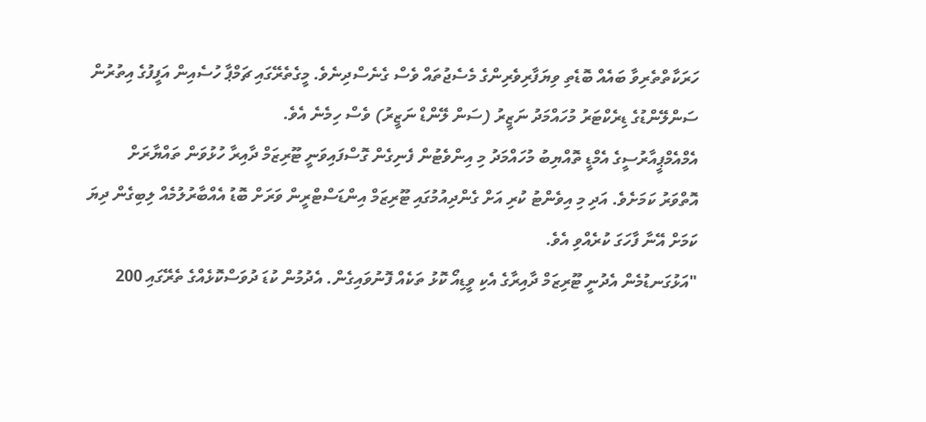ހަރަކާތްތެރިވާ ބައެއް ބޮޑެތި ވިޔަފާރިވެރިންގެ މެސެޖުތައް ވެސް ގެނެސްދިނެވެ. މީގެތެރޭގައި ޗަމްޕާ ހުސެއިން އަފީފުގެ އިތުރުން ސަންލޭންޑުގެ ޑިރެކްޓަރު މުހައްމަދު ނަޒީރު (ސަން ލޭންޑް ނަޒީރު) ވެސް ހިމެނެ އެވެ.
އެމްއެމްޕީއާރުސީގެ އެމްޑީ ތޮއްޔިބު މުހައްމަދު މި އިންވެޓުން ފެނިގެން ގޮސްފައިވަނީ ޓޫރިޒަމް ދާއިރާ ހުޅުވަން ތައްޔާރަށް އޮތްވަރު ކަމަށެވެ. އަދި މި އިވެންޓު ކުރި އަށް ގެންދިއުމުގައި ޓޫރިޒަމް އިންޑަސްޓްރީން ވަރަށް ބޮޑު އެއްބާރުލުމެއް ލިބިގެން ދިޔަ ކަމަށް އޭނާ ފާހަގަ ކުރެއްވި އެވެ.
"އަޅުގަނޑުމެން އެދުނީ ޓޫރިޒަމް ދާއިރާގެ އެކި ވީޑިއޯ ކޮޅު ތަކެއް ފޮނުވައިގެން. އެދުމުން ކުޑަ ދުވަސްކޮޅެއްގެ ތެރޭގައި 200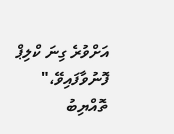އަށްވުރެ ގިނަ ކްލިޕް ފޮނުވާފައިވޭ،" ތޮއްޔިބު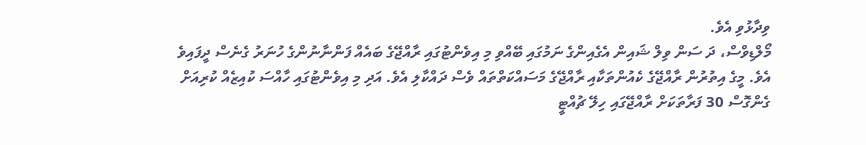ވިދާޅުވި އެވެ.
މޯލްޑިވްސް، ދަ ސަން ވިލް ޝައިން އެގެއިންގެ ނަމުގައި ބޭއްވި މި އިވެންޓުގައި ރާއްޖޭގެ ބައެއް ފަންނާނުންގެ ހުނަރު ގެނެސް ދީފައިވެ އެވެ. މީގެ އިތުރުން ރާއްޖޭގެ ކެއުންތަކާއި ރާއްޖޭގެ މަސައްކަތްތައް ވެސް ދައްކާލި އެވެ. އަދި މި އިވެންޓުގައި ހާއްސަ ކުއިޒެއް ކުރިއަށް ގެންގޮސް 30 ފަރާތަކަށް ރާއްޖޭގައި ހިލޭ ޗުއްޓީ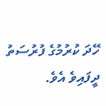ހޭދަ ކުރުމުގެ ފުރުސަތު ދީފައިވެ އެވެ.